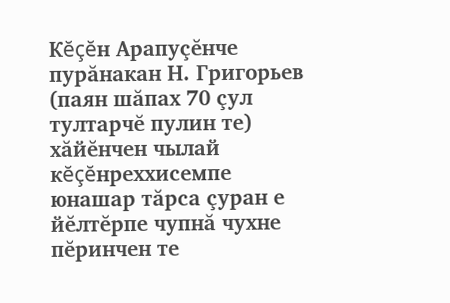Кĕçĕн Арапуçĕнче пурăнакан Н. Григорьев (паян шăпах 70 çул тултарчĕ пулин те) хăйĕнчен чылай кĕçĕнреххисемпе юнашар тăрса çуран е йĕлтĕрпе чупнă чухне пĕринчен те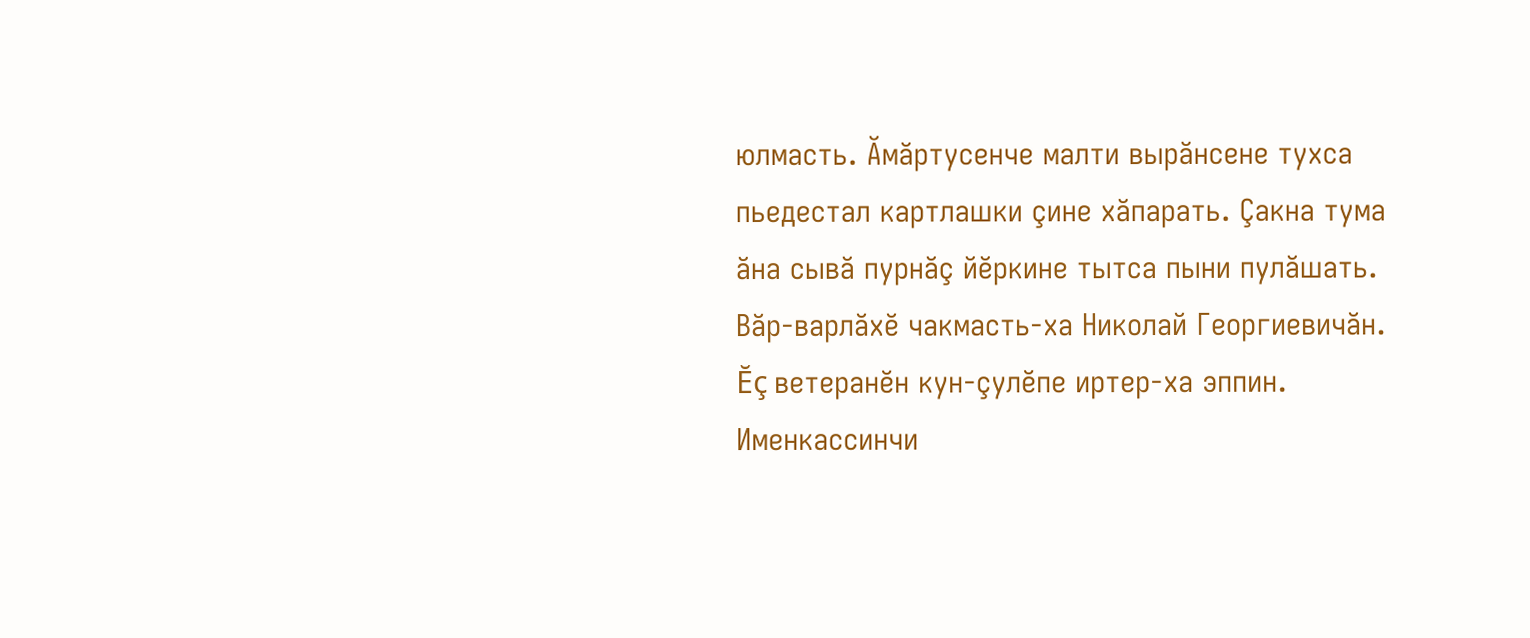юлмасть. Ăмăртусенче малти вырăнсене тухса пьедестал картлашки çине хăпарать. Çакна тума ăна сывă пурнăç йĕркине тытса пыни пулăшать.
Вăр-варлăхĕ чакмасть-ха Николай Георгиевичăн. Ĕç ветеранĕн кун-çулĕпе иртер-ха эппин. Именкассинчи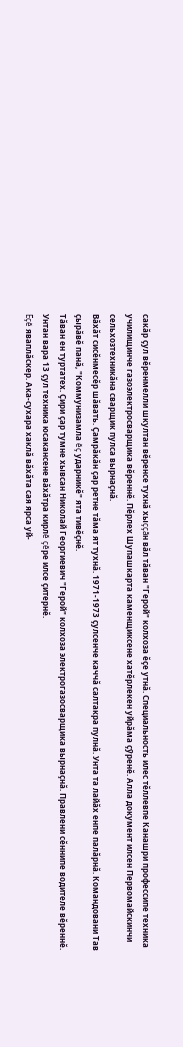сакăр çул вĕренмелли шкултан вĕренсе тухнă хыççăн вăл тăван "Герой" колхоза ĕçе утнă. Специальность илес тĕллевпе Канашри профессипе техника училищинче газоэлектросварщика вĕреннĕ. Пĕрлех Шупашкарта каменщиксене хатĕрлекен уйрăма çỹренĕ. Алла документ илсен Первомайскинчи сельхозтехникăна сварщик пулса вырнаçнă.
Вăхăт сисĕнмесĕр шăвать. Çамрăкăн çар ретне тăма ят тухнă. 1971-1973 çулсенче каччă салтакра пулнă. Унта та лайăх енпе палăрнă. Командовани Тав çырăвĕ панă, "Коммунизамла ĕç ударникĕ" ята тивĕçнĕ.
Тăван ен туртатех. Çири çар тумне хывсан Николай Георгиевич "Герой" колхоза электрогазосварщика вырнаçнă. Правлени сĕннипе водителе вĕреннĕ. Унтан вара 13 çул техника юсакансене вăхăтра кирлĕ çĕре илсе çитернĕ.
Ĕçĕ яваплăскер. Ака-сухара хаклă вăхăта сая ярса уй-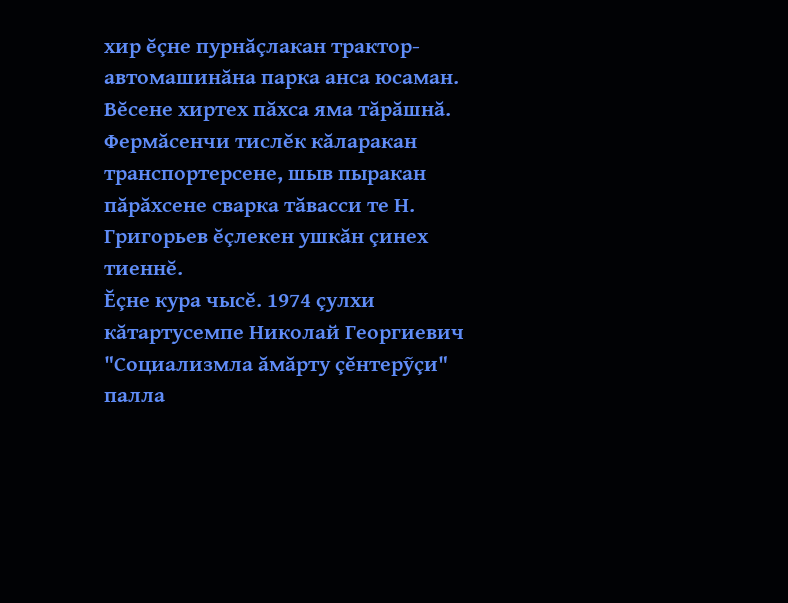хир ĕçне пурнăçлакан трактор-автомашинăна парка анса юсаман. Вĕсене хиртех пăхса яма тăрăшнă. Фермăсенчи тислĕк кăларакан транспортерсене, шыв пыракан пăрăхсене сварка тăвасси те Н. Григорьев ĕçлекен ушкăн çинех тиеннĕ.
Ĕçне кура чысĕ. 1974 çулхи кăтартусемпе Николай Георгиевич "Социализмла ăмăрту çĕнтерỹçи" палла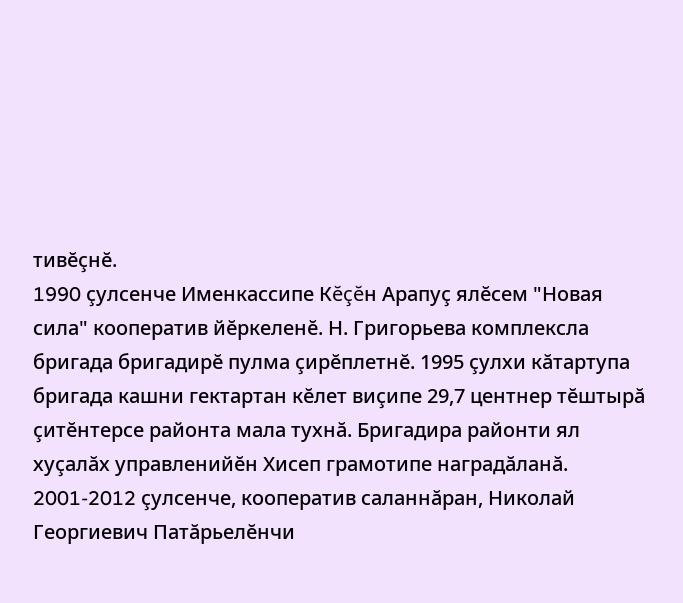тивĕçнĕ.
1990 çулсенче Именкассипе Кĕçĕн Арапуç ялĕсем "Новая сила" кооператив йĕркеленĕ. Н. Григорьева комплексла бригада бригадирĕ пулма çирĕплетнĕ. 1995 çулхи кăтартупа бригада кашни гектартан кĕлет виçипе 29,7 центнер тĕштырă çитĕнтерсе районта мала тухнă. Бригадира районти ял хуçалăх управленийĕн Хисеп грамотипе наградăланă.
2001-2012 çулсенче, кооператив саланнăран, Николай Георгиевич Патăрьелĕнчи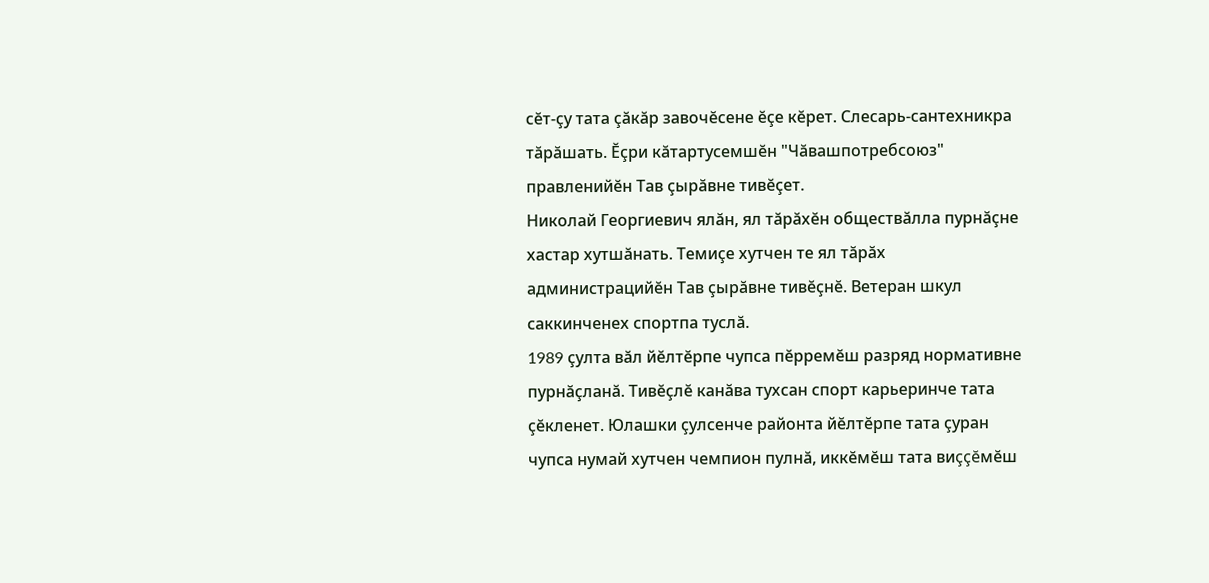сĕт-çу тата çăкăр завочĕсене ĕçе кĕрет. Слесарь-сантехникра тăрăшать. Ĕçри кăтартусемшĕн "Чăвашпотребсоюз" правленийĕн Тав çырăвне тивĕçет.
Николай Георгиевич ялăн, ял тăрăхĕн обществăлла пурнăçне хастар хутшăнать. Темиçе хутчен те ял тăрăх администрацийĕн Тав çырăвне тивĕçнĕ. Ветеран шкул саккинченех спортпа туслă.
1989 çулта вăл йĕлтĕрпе чупса пĕрремĕш разряд нормативне пурнăçланă. Тивĕçлĕ канăва тухсан спорт карьеринче тата çĕкленет. Юлашки çулсенче районта йĕлтĕрпе тата çуран чупса нумай хутчен чемпион пулнă, иккĕмĕш тата виççĕмĕш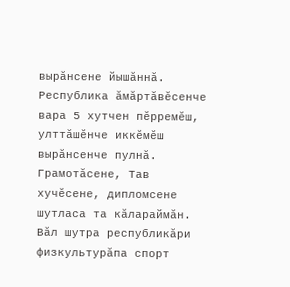вырăнсене йышăннă. Республика ăмăртăвĕсенче вара 5 хутчен пĕрремĕш, улттăшĕнче иккĕмĕш вырăнсенче пулнă. Грамотăсене, Тав хучĕсене, дипломсене шутласа та кăлараймăн. Вăл шутра республикăри физкультурăпа спорт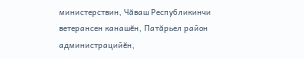министерствин, Чăваш Республикинчи ветерансен канашĕн, Патăрьел район администрацийĕн,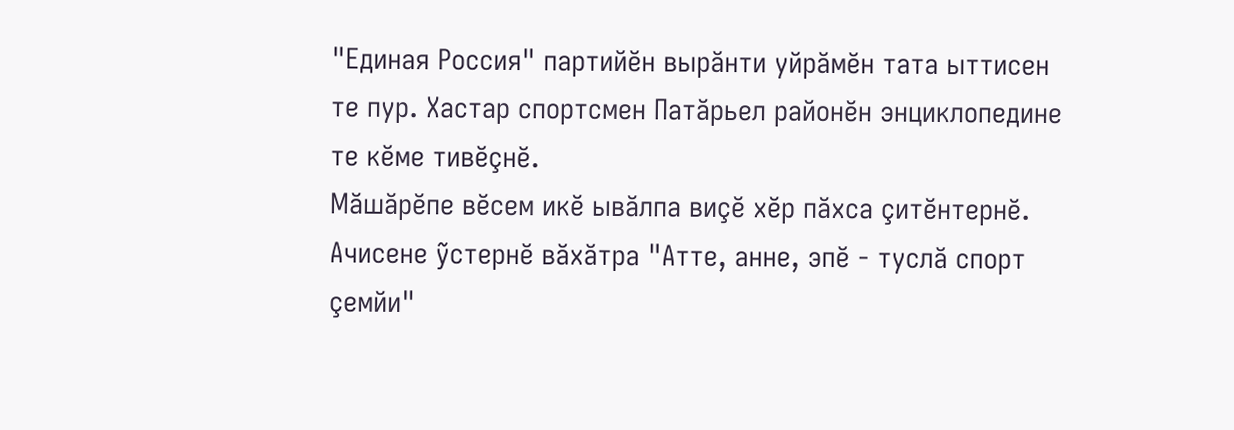"Единая Россия" партийĕн вырăнти уйрăмĕн тата ыттисен те пур. Хастар спортсмен Патăрьел районĕн энциклопедине те кĕме тивĕçнĕ.
Мăшăрĕпе вĕсем икĕ ывăлпа виçĕ хĕр пăхса çитĕнтернĕ. Ачисене ỹстернĕ вăхăтра "Атте, анне, эпĕ - туслă спорт çемйи"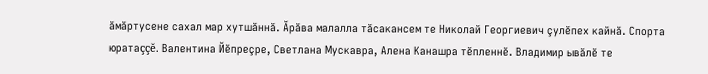ăмăртусене сахал мар хутшăннă. Ăрăва малалла тăсакансем те Николай Георгиевич çулĕпех кайнă. Спорта юратаççĕ. Валентина Йĕпреçре, Светлана Мускавра, Алена Канашра тĕпленнĕ. Владимир ывăлĕ те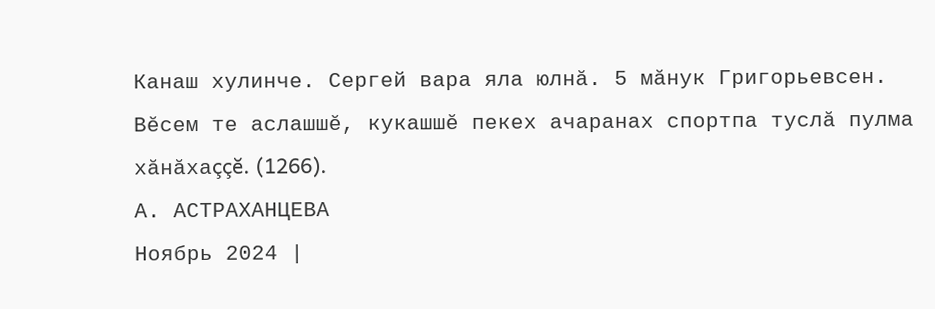Канаш хулинче. Сергей вара яла юлнă. 5 мăнук Григорьевсен. Вĕсем те аслашшĕ, кукашшĕ пекех ачаранах спортпа туслă пулма хăнăхаççĕ. (1266).
А. АСТРАХАНЦЕВА
Ноябрь 2024 |